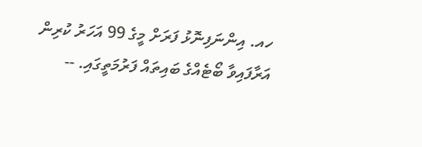ހއ. އިންނަފިނޮޅު ފަރަށް މީގެ 99 އަހަރު ކުރިން އަރާފައިވާ ބޯޓެއްގެ ބައިތައް ފަރުމަތީގައި. --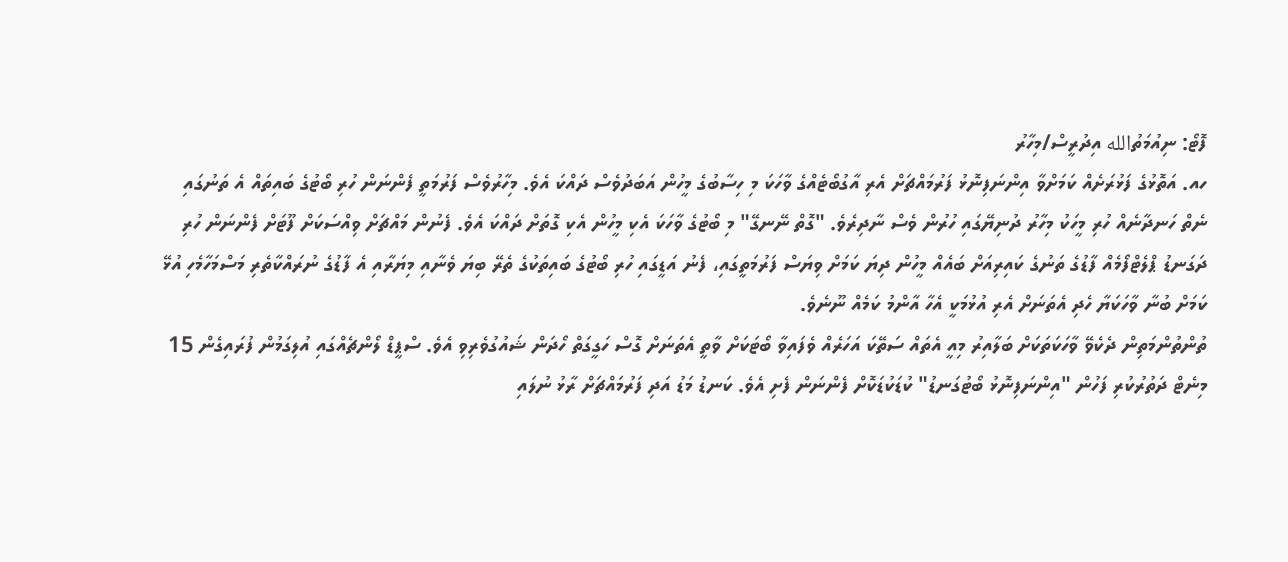ފޮޓޯ: ނިއުމަތުالله އިދުރީސް/މިހާރު
ހއ. އަތޮޅުގެ ފަޅުރަށެއް ކަމަށްވާ އިންނަފިނޮޅު ފަރުމައްޗަށް އެރި އާގުބޯޓެއްގެ ވާހަކަ މި ހިސާބުގެ މީހުން އަބަދުވެސް ދައްކަ އެވެ. މިހާރުވެސް ފަރުމަތީ ފެންނަން ހުރި ބޯޓުގެ ބައިތައް އެ ތަނުގައި ނެތް ހަނދާނެއް ހުރި މީހަކު މިހާރު ދުނިޔޭގައި ހުރުން ވެސް ނާދިރެވެ. "ގޮތް ނޭނގޭ" މި ބޯޓުގެ ވާހަކަ އެކި މީހުން އެކި ގޮތަށް ދައްކަ އެވެ. ފެނުން މައްޗަށް ވިއްސަކަށް ފޫޓަށް ފެންނަން ހުރި ދަގަނޑު ޕްލެޓްފޯމެއް ފާޑުގެ ތަނުގެ ކައިރިއަށް ބައެއް މީހުން ދިޔަ ކަމަށް ވިޔަސް ފަރުމަތީގައި، ފެނު އަޑީގައި ހުރި ބޯޓުގެ ބައިތަކުގެ ތެރޭ ބިޔަ ވެނާއި މިޔަރާއި އެ ފާޑުގެ ނުރައްކާތެރި މަސްމަހާމެހި އުޅޭ ކަމަށް ބުނާ ވާހަކަޔާ ހެދި އެތަނަށް އެރި އުޅުމަކީ އެހާ އާންމު ކަމެއް ނޫނެވެ.
ތުންތުންމަތިން ދެކެވޭ ވާހަކަތަކަށް ބަލާއިރު މިއީ އެތައް ސަތޭކަ އަހަރެއް ވެފައިވާ ބޯޓަކަށް ވާތީ އެތަނަށް ގޮސް ހަގީގަތް ހޯދަން ޝައުގުވެރިވި އެވެ. ސްޕީޑް ލޯންޗެއްގައި އުލިގަމުން ފުރައިގެން 15 މިނެޓް ދަތުރުކުރި ފަހުން "އިންނަފިނޮޅު ބޯޓުގަނޑު" ކުޑަކުޑަކޮށް ފެންނަން ފެށި އެވެ. ކަނޑު މަޑު އަދި ފަރުމައްޗަށް ރާޅު ނުލައި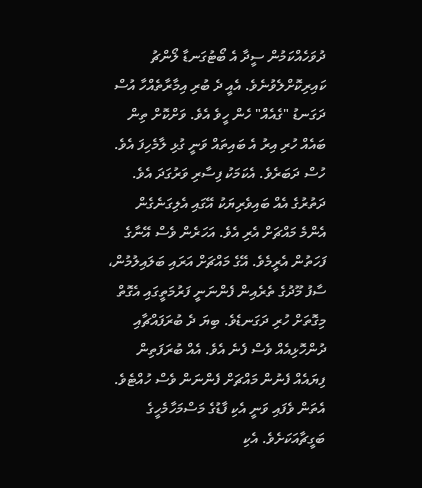ދުވަހެއްކަމުން ސީދާ އެ ބޯޓުގަނޑާ ލޯންޗު ކައިރިކޮށްލެވުނެވެ. އެއީ ދެ ބުރި އިމާރާތެއްހާ އުސް ދަގަނޑު "ގެއެއް" ހެން ހީވެ އެވެ. ވަށްކޮށް ތިން ބައެއް ހުރި އިރު އެ ބައިތައް ވަނީ ގުޅި ލާމެހިފަ އެވެ. ހުސް ދަބަރެވެ. އެކަމަކު ފިސާރި ވަރުގަދަ އެވެ. ދަތުރުގެ އެއް ބައިވެރިޔަކު އޭގައި އެލިގަނެގެން އެންމެ މައްޗަށް އެރި އެވެ. އަހަރެން ވެސް އޭނާގެ ފަހަތުން އެރީމެވެ. އޭގެ މައްޗަށް އަރައި ބަލައިލުމުން، ސާފު މޫދުގެ ތެރެއިން ފެންނަނީ ފަރުމަތީގައި އެގޮތް މިގޮތަށް ހުރި ދަގަނޑެވެ. ބިޔަ ދެ ބުރަފައްޗާއި ދުންހޮޅިއެއް ވެސް ފެނެ އެވެ. އެއް ބުރަފަތިން ފިޔައެއް ފެނުން މައްޗަށް ފެންނަން ވެސް ހުއްޓެވެ. އެތަން ވެފައި ވަނީ އެކި ފާޑުގެ މަސްމަހާމެހީގެ ބަގީޗާއަކަށެވެ. އެކި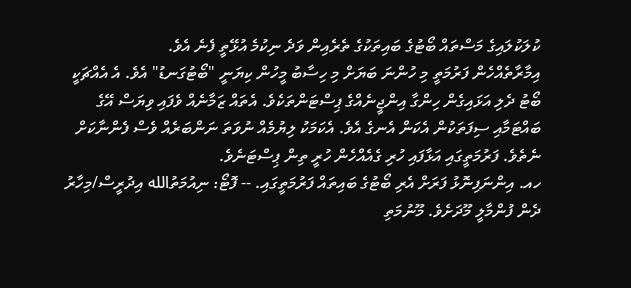ކުލަކުލައިގެ މަސްތައް ބޯޓުގެ ބައިތަކުގެ ތެރެއިން ވަދެ ނިކުމެ އުޅޭތީ ފެނެ އެވެ.
އިމާރާތެއްހެން ފަރުމަތީ މި ހުންނަ ބަޔަށް މި ހިސާބު މީހުން ކިޔަނީ "ބޯޓުގަނޑު" އެވެ. އެ އެއްޗަކީ ބޯޓު ދެލި އަޅައިގެން ހިންގާ އިންޖީނެއްގެ ޕިސްޓަންތަކެވެ. އެތައް ޒަމާނެއް ވެފައި ވިޔަސް އޭގެ ބައްޓަމާއި ސިފަތަކުން އެކަން އެނގެ އެވެ. އެކަމަކު ލިޔުމެއް ނުވަތަ ނަންބަރެއް ވެސް ފެންނާކަށް ނެތެވެ. ފަރުމަތީގައި އަޅާފައި ހުރި ގެއެއްހެން ހުރީ ތިން ޕިސްޓަނެވެ.
ހއ. އިންނަފިނޮޅު ފަރަށް އެރި ބޯޓުގެ ބައިތައް ފަރުމަތީގައި. -- ފޮޓޯ: ނިއުމަތުالله އިދުރީސް/މިހާރު
ދެން ފުންމާލީ މޫދަށެވެ. މޫނުމަތި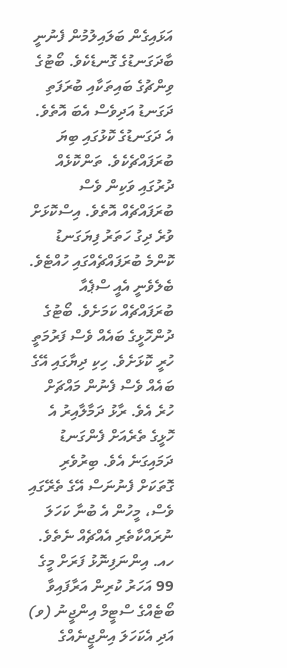އަޅައިގެން ބަލައިލުމުން ފެނުނީ ބާދަގަނޑުގެ ގޮނޑެކެވެ. ބޯޓުގެ ވިންޗުގެ ބައިތަކާއި ބުރަފަތި ދަގަނޑު އަދިވެސް އެބަ އޮތެވެ. އެ ދަގަނޑުގެ ކޮޅުގައި ބިޔަ ބުރަފައްޗެކެވެ. ތަންކޮޅެއް ދުރުގައި ވަކިން ވެސް ބުރަފައްޗެއް އޮތެވެ. އިސްކޮޅަށް ވުރެ ދިގު ހަތަރު ފިޔަގަނޑު ކޮންމެ ބުރަފައްޗެއްގައި ހުއްޓެވެ. ބެލެވެނީ އެއީ ސްޕެއާ ބުރަފައްޗެއް ކަމަށެވެ. ބޯޓުގެ ދުންހޮޅީގެ ބައެއް ވެސް ފަރުމަތީ ހުރީ ކޮޅަށެވެ. ހިކި ދިޔާގައި އޭގެ ބައެއް ވެސް ފެނުން މައްޗަށް ހުރެ އެވެ. ރާޅު ދަމާލާއިރު އެ ހޮޅީގެ ތެރެއަށް ފެންގަނޑު ދަމައިގަނެ އެވެ. ބިރުވެރި ގޮތަކަށް ފެނުނަސް އޭގެ ތެރޭގައި ވެސް، މީހުން އެ ބުނާ ކަހަލަ ނުރައްކާތެރި އެއްޗެއް ނެތެވެ.
ހއ. އިންނަފިނޮޅު ފަރަށް މީގެ 99 އަހަރު ކުރިން އަރާފައިވާ ބޯޓެއްގެ ސްޓީމް އިންޖީނު (ވ) އަދި އެކަހަލަ އިންޖީނެއްގެ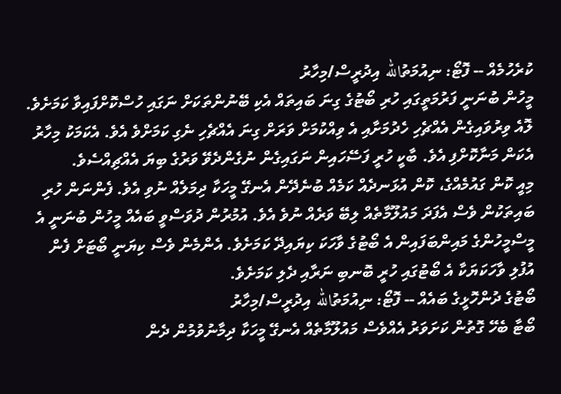ކުރެހުމެއް -- ފޮޓޯ: ނިއުމަތުالله އިދުރީސް/މިހާރު
މީހުން ބުނަނީ ފަރުމަތީގައި ހުރި ބޯޓުގެ ގިނަ ބައިތައް އެކި ބޭނުންތަކަށް ނަގައި ހުސްކޮށްފައިވާ ކަމަށެވެ. ލޮއެ ވިރުވައިގެން އެއްޗެހި ހެދުމަށާއި އެ ވިއްކުމަށް ވަރަށް ގިނަ އެއްޗެހި ނެގި ކަމަށްވެ އެވެ. އެކަމަކު މިހާރު އެކަން މަނާކޮށްފި އެވެ. ބާކީ ހުރީ ފަސޭހައިން ނަގައިގެން ނުގެންދެވޭ ވަރުގެ ބިޔަ އެއްޗިއްސެވެ.
މިއީ ކޮން ގައުމެއްގެ، ކޮން އުޅަނދެއް ކަމެއް ބުނެދޭން އެނގޭ މީހަކާ ދިމަލެއް ނުވި އެވެ. ފެންނަން ހުރި ބައިތަކުން ވެސް އެފަދަ މައުލޫމާތެއް ލިބޭ ވަރެއް ނުވެ އެވެ. އުމުރުން ދުވަސްވީ ބައެއް މީހުން ބުނަނީ އެ މީސްމީހުންގެ މައިންބަފައިން އެ ބޯޓުގެ ވާހަކަ ކިޔައިދޭ ކަމަށެވެ. އެންމެން ވެސް ކިޔަނީ ބޯޓަށް ފެން އުފުލި ވާހަކަޔަކާ އެ ބޯޓުގައި ހުރީ ބޮނބި ނަރާއި ދެލި ކަމަށެވެ.
ބޯޓުގެ ދުންހޮޅީގެ ބައެއް -- ފޮޓޯ: ނިއުމަތުالله އިދުރީސް/މިހާރު
ބޯޓާ ބެހޭ ގޮތުން ކަށަވަރު އެއްވެސް މައުލޫމާތެއް އެނގޭ މީހަކާ ދިމާނުވުމުން ދެން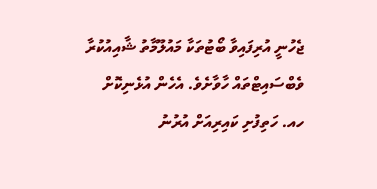ޖެހުނީ އުރިފައިވާ ބޯޓުތަކާ މައުލޫމާތު ޝާއިއުކުރާ ވެބްސައިޓްތައް ހާވާށެވެ. އެހެން އުޅެނިކޮށް ހއ. ހަތިފުށި ކައިރިއަށް އުރުނު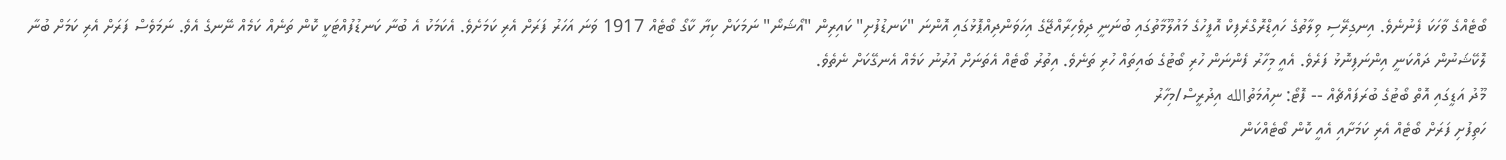ބޯޓެއްގެ ވާހަކަ ފެނުނެވެ. އިނގިރޭސި ވިލާތުގެ ހައިޑްރޮގްރެފިކް އޮފީހުގެ މައުލޫމާތުގައި ބުނަނީ ދިވެހިރާއްޖޭގެ އިހަވަންދިއްޕޮޅުގައި އޮންނަ "ކަނޑުފުށި" ކައިރިން "އޯޝަނޯ" ނަމަކަށް ކިޔާ ކާގޯ ބޯޓެއް 1917 ވަނަ އަހަރު ފަރަށް އެރި ކަމަށެވެ. އެކަމަކު އެ ބުނާ ކަނޑުފުއްޓަކީ ކޮން ތަނެއް ކަމެއް ނޭނގެ އެވެ. ނަމަވެސް ފަރަށް އެރި ކަމަށް ބުނާ ލޮކޭޝަނުން ދައްކަނީ އިންނަފިނޮޅު ފަރެވެ. އެއީ މިހާރު ފެންނަން ހުރި ބޯޓުގެ ބައިތައް ހުރި ތަނެވެ. އިތުރު ބޯޓެއް އެތަނަށް އުރުނު ކަމެއް އެނގޭކަށް ނެތެވެ.
މޫދު އަޑީގައި އޮތް ބޯޓުގެ ބުރަފައްޗެއް -- ފޮޓޯ: ނިއުމަތުالله އިދުރީސް/މިހާރު
ހަތިފުށި ފަރަށް ބޯޓެއް އެރި ކަމަށާއި އެއީ ކޮން ބޯޓެއްކަން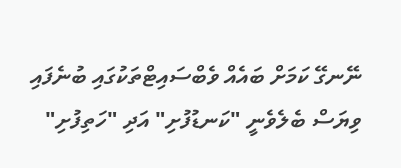ނޭނގޭ ކަމަށް ބައެއް ވެބްސައިޓްތަކުގައި ބުނެފައި ވިޔަސް ބެލެވެނީ "ކަނޑުފުށި" އަދި "ހަތިފުށި"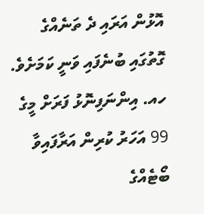އޮޅުން އަރައި ދެ ތަނެއްގެ ގޮތުގައި ބުނެފައި ވަނީ ކަމަށެވެ.
ހއ. އިންނަފިނޮޅު ފަރަށް މީގެ 99 އަހަރު ކުރިން އަރާފައިވާ ބޯޓެއްގެ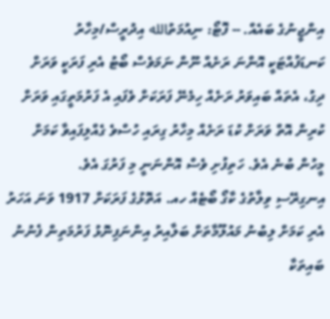އިންޖީނުގެ ބައެއް. -- ފޮޓޯ: ނިއުމަތުالله އިދުރީސް/މިހާރު
ކަނޑަފުއްޓަކީ އޮންނަ ރަށެއް ނޫން ނަމަވެސް ބޯޓު އެރި ފަރަކީ ވަރަށް ދިގު، އެތައް ބައިވަރު ރަށެއް ހިމެނޭ ފަރަކަށް ވެފައި އެ ފަރުމަތީގައި ވަރަށް ކުރިން އޮތް ވަރަށް ކުޑަ ރަށެއް މިހާރު ގިރައި ހުސްވެ ގެއްލިފައިވާ ކަމަށް މީހުން ބުނެ އެވެ. ހަތިފުށި ވެސް އޮންނަނީ މި ފަރުގަ އެވެ.
އިނގިރޭސި ވިލާތުގެ ކާގޯ ބޯޓެއް ހއ. އަތޮޅުގެ ފަރަކަށް 1917 ވަނަ އަހަރު އެރި ކަމަށް ލިބުނު މައުލޫމާތަށް ބަލާއިރު އިންނަފިނޮޅު ފަރުމަތިން ފެނުނު ބައިތަކާ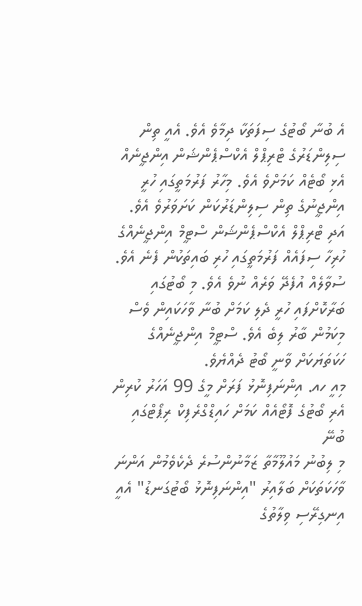އެ ބުނާ ބޯޓުގެ ސިފަތަކާ ދިމާވެ އެވެ. އެއީ ތިން ސިލިންޑަރުގެ ޓްރިޕްލް އެކްސްޕެންޝަން އިންޖީނެއް އެޅި ބޯޓެއް ކަމަށްވެ އެވެ. މިހާރު ފަރުމަތީގައި ހުރީ އިންޖީނުގެ ތިން ސިލިންޑަރުކަން ކަށަވަރުވެ އެވެ. އަދި ޓްރިޕްލް އެކްސްޕެންޝަން ސްޓީމް އިންޖީނެއްގެ ހުރިހާ ސިފައެއް ފަރުމަތީގައި ހުރި ބައިތަކުން ފެނެ އެވެ. ސުވާލެއް އުފެދޭ ވަރެއް ނުވެ އެވެ. މި ބޯޓުގައި ބަރާކޮށްފައި ހުރީ ދެލި ކަމަށް ބުނާ ވާހަކައިން ވެސް މިކަމުން ބާރު ލިބެ އެވެ. ސްޓީމް އިންޖީނެއްގެ ހަކަތަޔަކަށް ވާނީ ބޯޓު ދެއްޔެވެ.
މިއީ ހއ. އިންނަފިނޮޅު ފަރަށް މީގެ 99 އަހަރު ކުރިން އެރި ބޯޓުގެ ފޮޓޯއެއް ކަމަށް ހައިޑްގްރެފިކް ރިޕޯޓްގައި ބުނޭ
މި ލިބުނު މައުލޫމާތާ ޒަމާނުންސުރެ ދެކެވެމުން އަންނަ ވާހަކަތަކަށް ބަލާއިރު "އިންނަފިނޮޅު ބޯޓުގަނޑު" އެއީ އިނގިރޭސި ވިލާތުގެ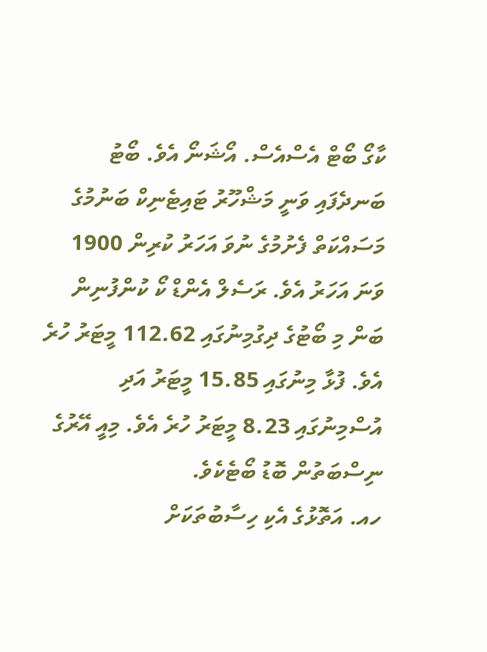ކާގޯ ބޯޓް އެސްއެސް. އޯޝަނޯ އެވެ. ބޯޓު ބަނދެފައި ވަނީ މަޝްހޫރު ޓައިޓެނިކް ބަނުމުގެ މަސައްކަތް ފެށުމުގެ ނުވަ އަހަރު ކުރިން 1900 ވަނަ އަހަރު އެވެ. ރަސެލް އެންޑް ކޯ ކުންފުނިން ބަން މި ބޯޓުގެ ދިގުމިނުގައި 112.62 މީޓަރު ހުރެ އެވެ. ފުޅާ މިނުގައި 15.85 މީޓަރު އަދި އުސްމިނުގައި 8.23 މީޓަރު ހުރެ އެވެ. މިއީ އޭރުގެ ނިސްބަތުން ބޮޑު ބޯޓެކެވެ.
ހއ. އަތޮޅުގެ އެކި ހިސާބުތަކަށް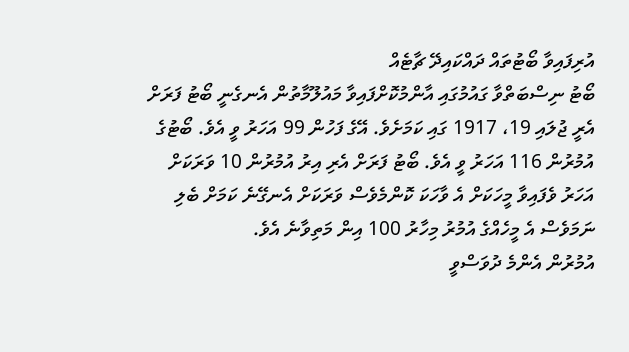އުރިފައިވާ ބޯޓުތައް ދައްކައިދޭ ޗާޓެއް
ބޯޓު ނިސްބަތްވާ ގައުމުގައި އާންމުކޮށްފައިވާ މައުލޫމާތުން އެނގެނީ ބޯޓު ފަރަށް އެރީ ޖުލައި 19، 1917 ގައި ކަމަށެވެ. އޭގެ ފަހުން 99 އަހަރު ވީ އެވެ. ބޯޓުގެ އުމުރުން 116 އަހަރު ވީ އެވެ. ބޯޓު ފަރަށް އެރި އިރު އުމުރުން 10 ވަރަކަށް އަހަރު ވެފައިވާ މީހަކަށް އެ ވާހަކަ ކޮންމެވެސް ވަރަކަށް އެނގޭނެ ކަމަށް ބެލި ނަމަވެސް އެ މީހެއްގެ އުމުރު މިހާރު 100 އިން މަތިވާނެ އެވެ.
އުމުރުން އެންމެ ދުވަސްވީ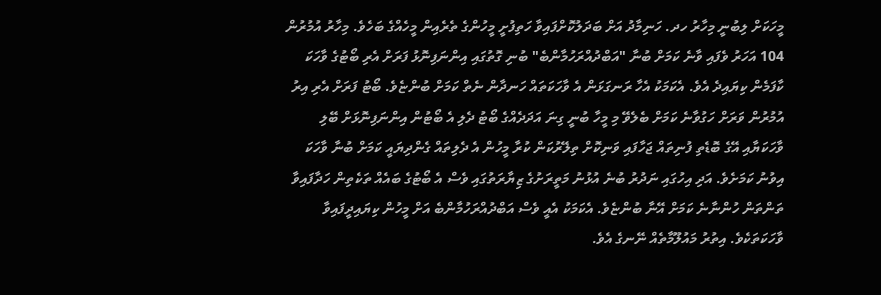މީހަކަށް ލިބުނީ މިހާރު ހދ. ހަނިމާދު އަށް ބަދަލުކޮށްފައިވާ ހަތިފުށީ މީހުންގެ ތެރެއިން މީހެއްގެ ބަހެވެ. މިހާރު އުމުރުން 104 އަހަރު ވެފައި ވާނެ ކަމަށް ބުނާ "އަބްދުއްރަހުމާންބެ" ބުނި ގޮތުގައި އިންނަފިނޮޅު ފަރަށް އެރި ބޯޓުގެ ވާހަކަ ކާފަމެން ކިޔައިދެ އެވެ. އެކަމަކު އެހާ ރަނގަޅަން އެ ވާހަކަތައް ހަނދާން ނެތް ކަމަށް ބުންޏެވެ. ބޯޓު ފަރަށް އެރި އިރު އުމުރުން ވަރަށް ހަގުވާނެ ކަމަށް ބެލެވޭ މި މީހާ ބުނީ ގިނަ އަދަދެއްގެ ބޯޓު ދެލި އެ ބޯޓުން އިންނަފިނޮޅަށް ބޭލި ވާހަކަޔާއި އޭގެ ބޮޑެތި ފުނިތައް ޖަހާފައި ވަނިކޮށް ތިލޭރުކަން ކުރާ މީހުން އެ ދެލިތައް ގެންދިޔައީ ކަމަށް ބުނާ ވާހަކަ އިވުނު ކަމަށެވެ. އަދި އިހުގައި ނަދުރު ބުނެ އުޅުނު މަތީރަށުގެ ޒިޔާރަތުގައި ވެސް އެ ބޯޓުގެ ބައެއް ތަކެތިން ހަދާފައިވާ ތަންތަން ހުންނާނެ ކަމަށް އޭނާ ބުންޏެވެ. އެކަމަކު އެއީ ވެސް އަބްދުއްރަހުމާންބެ އަށް މީހުން ކިޔައިދީފައިވާ ވާހަކަތަކެވެ. އިތުރު މައުލޫމާތެއް ނޭނގެ އެވެ.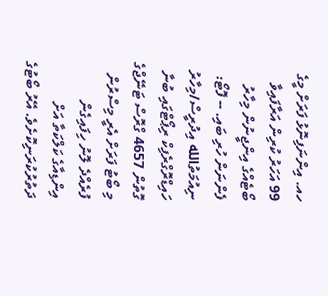ހއ. އިންނަފިނޮޅު ފަރަށް މީގެ 99 އަހަރު ކުރިން އަރާފައިވާ ބޯޓެއްގެ އިންޖީނުން މިހާރު ފެންނަން ހުރި ބައި. -- ފޮޓޯ: ނިއުމަތުالله އިދުރީސް/މިހާރު
ހައިޑްރޮގްރެފިކް ރިޕޯޓްގައި ބުނާ ގޮތުން 4657 ގްރޮސް ޓަނޭޖްގެ މި ބޯޓު ފަރަށް އެރީ މިސްރުން ފުރެއްދެ ލޮނު ހިފައިގެން އިންޑިއާގެ ކަލްކަތާ އަށް ދަތުރުކުރަނިކޮށެވެ. އޭރު ބޯޓުގެ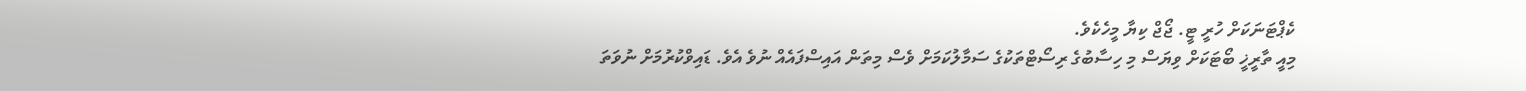ކެޕްޓަނަކަށް ހުރީ ޓީ. ޖޯޖް ކިޔާ މީހެކެވެ.
މިއީ ތާރީޚީ ބޯޓަކަށް ވިޔަސް މި ހިސާބުގެ ރިސޯޓްތަކުގެ ސަމާލުކަމަށް ވެސް މިތަން އައިސްފައެއް ނުވެ އެވެ. ޑައިވްކުރުމަށް ނުވަތަ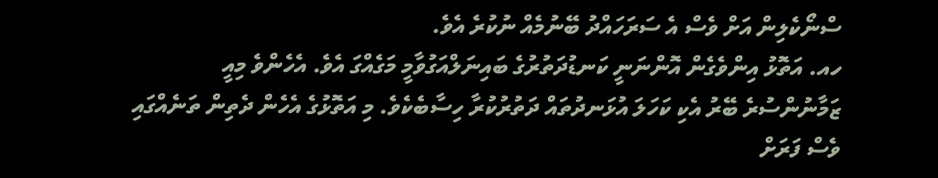ސްނޯކެލިން އަށް ވެސް އެ ސަރަހައްދު ބޭނުމެއް ނުކުރެ އެވެ.
ހއ. އަތޮޅު އިންވެގެން އޮންނަނީ ކަނޑުދަތުރުގެ ބައިނަލްއަގުވާމީ މަގެއްގަ އެވެ. އެހެންވެ މިއީ ޒަމާނުންސުރެ ބޭރު އެކި ކަހަލަ އުޅަނދުތައް ދަތުރުކުރާ ހިސާބެކެވެ. މި އަތޮޅުގެ އެހެން ދެތިން ތަނެއްގައި ވެސް ފަރަށް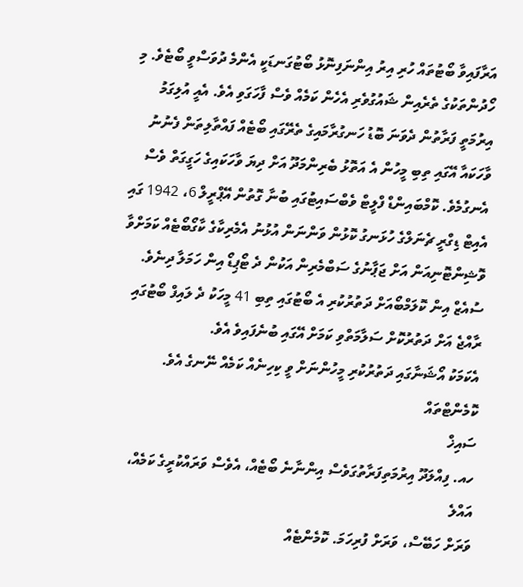އަރާފައިވާ ބޯޓުތައް ހުރި އިރު އިންނަފިނޮޅު ބޯޓުގަނޑަކީ އެންމެ ދުވަސްވީ ބޯޓެވެ. މި ހޯދުންތަކުގެ ތެރެއިން ޝައުގުވެރި އެހެން ކަމެއް ވެސް ފާހަގަވި އެވެ. އެއީ އުލިގަމު އިރުމަތީ ފަރާތުން ދެވަނަ ބޮޑު ހަނގުރާމައިގެ ތެރޭގައި ބޯޓެއް ފައްތާލިތަން ފެނުނު ވާހަކައާ އޭގައި ތިބި މީހުން އެ އަތޮޅު ބެރިންމަދޫ އަށް ދިޔަ ވާހަކައިގެ ހަގީގަތް ވެސް އެނގުމެވެ. ކޮމްބައިންޑް ފްލީޓް ވެބްސައިޓުގައި ބުނާ ގޮތުން އޭޕްރީލް 6، 1942 ގައި އެއިޓް ޑިގްރީ ޗެނަލްގެ ހުޅަނގު ކޮޅުން ވަންނަން އުޅުނު އެމެރިކާގެ ކާގޯބޯޓެއް ކަމަށްވާ ވޮޝިންޓޮނިއަން އަށް ޖަޕާނުގެ ސަބްމެރިން އަކުން ދެ ޓޯޕިޑޯ އިން ހަމަލާ ދިނެވެ. ސުއެޒް އިން ކޮލަމްބޯއަށް ދަތުރުކުރި އެ ބޯޓުގައި ތިބި 41 މީހަކު ދެ ލައިފް ބޯޓުގައި ރާއްޖެ އަށް ދަތުރުކޮށް ސަލާމަތްވި ކަމަށް އޭގައި ބުނެފައިވެ އެވެ.
އެކަމަކު އޯޝަނާގައި ދަތުރުކުރި މީހުންނަށް ވީ ކިހިނެއް ކަމެއް ނޭނގެ އެވެ.
ކޮމެންޓްތައް
ސައިޚް
ހއ. ފިއްލަދޫ އިރުމަތިފަރާތުގަވެސް އިންނާނެ ބޯޓެއް، އެވެސް ވަރައްކުރީގެ ކަމެއް،
އައްލެ
ވަރަށް ހަބޭސް، ވަރަށް ފުރިހަމަ. ކޮމެންޓެއް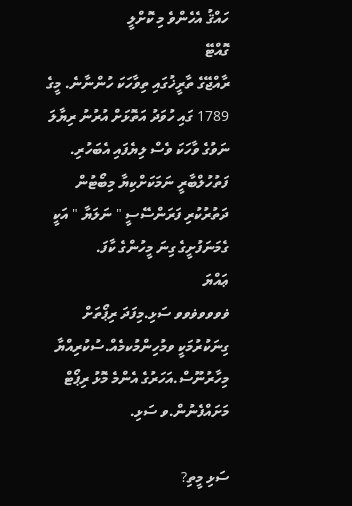ހައްޤު އެހެންވެ މި ކޮށްލީ
ގޮއްޓޭ
ރާއްޖޭގެ ތާރީޚުގައި ތިވާހަކަ ހުންނާނެ. މީގެ 1789 ގައި ހުވަދު އަތޮޅަށް އުރުނު ރިޔާލަ ނަވުގެ ވާހަކަ ވެސް ލިޔެފައި އެބަހުރި. ފަތުހުލްބާރީ ނަމަކަށްކިޔާ މިބޯޓުން ދަތުރުކުރި ފަރަންސޭސީ " ނަލަޔާ " އަކީ ގެމަނަފުށީގެ ގިނަ މީހުންގެ ކާފަ.
ޢައްޔަ
ޥވވވޥވވ ސަޅި.މިފަދަ ރިޕޯތަށް ގިނަކުރުމަކީ ވމުހިންމުކމެއް.ސުކުރިއްޔާ މިހާރުނޫސް.އަހަރުގެ އެންމެ މޮޅު ރިޕޯޓް މަށައްފެނުން.ވ ސަޅި.

ސަޅި މީތި?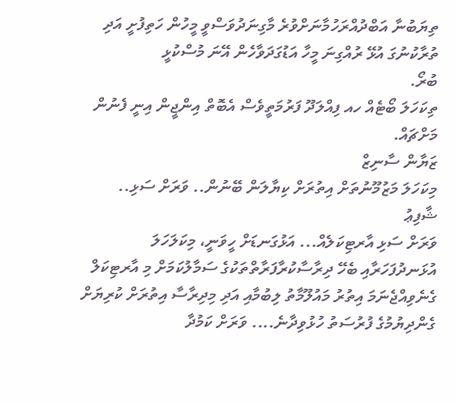ތިޔަބުނާ އަބްދުއްރަހުމާނަށްވުރެ މާގިނަދުވަސްވީ މީހުން ހަތިފުށީ އަދި ތުރާކުނުގަ އުޅޭ ރުއްގިނަ މީހާ އަޑުގަދަވާހެން އޭނަ މުސްކުޅީ
ބުރޯ.
ތިކަހަލަ ބޯޓެއް ހއ ފިއްލަދޫ ފަރުމަތީވެސް އެބޮތް އިންޖީން އިނީ ފެނުން މަށްޗައް.
ޒަޔާން ސާނިޒް
މިކަހަލަ މަޒުމޫނުތަށް އިތުރަށް ކިޔާލަން ބޭނުން.. ވަރަށް ސަޅި..
ޝާފިޢު
ވަރަށް ސަޅި އާރޓިކަލެއް... އަޅުގަނޑަށް ހީވަނީ، މިކަލަހަލަ އުޅަނދުފަހަރާއި ބެހޭ ދިރާސާކުރާފަރާތްތަކުގެ ސަމާލުކަމަށް މި އާރޓިކަލް ގެނެވިއްޖެނަމަ އިތުރު މައުލޫމާތު ލިބުމާއި އަދި މިދިރާސާ އިތުރަށް ކުރިޔަށް ގެންދިޔުމުގެ ފުރުސަތު ހުޅުވިދާނެ.... ވަރަށް ކަމުދާ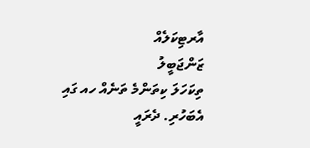އާރޓިކަލެއް
ޒަންޖަބީލު
ތިކަހަލަ ކިތަންމެ ތަނެއް ހއ ގައި އެބަހުރި. ދެރައީ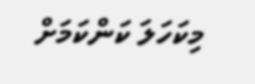މިކަހަލަ ކަންކަމަށް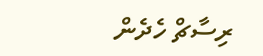ރިސާޗް ހެދެން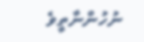ނުހުންނާތީވެ